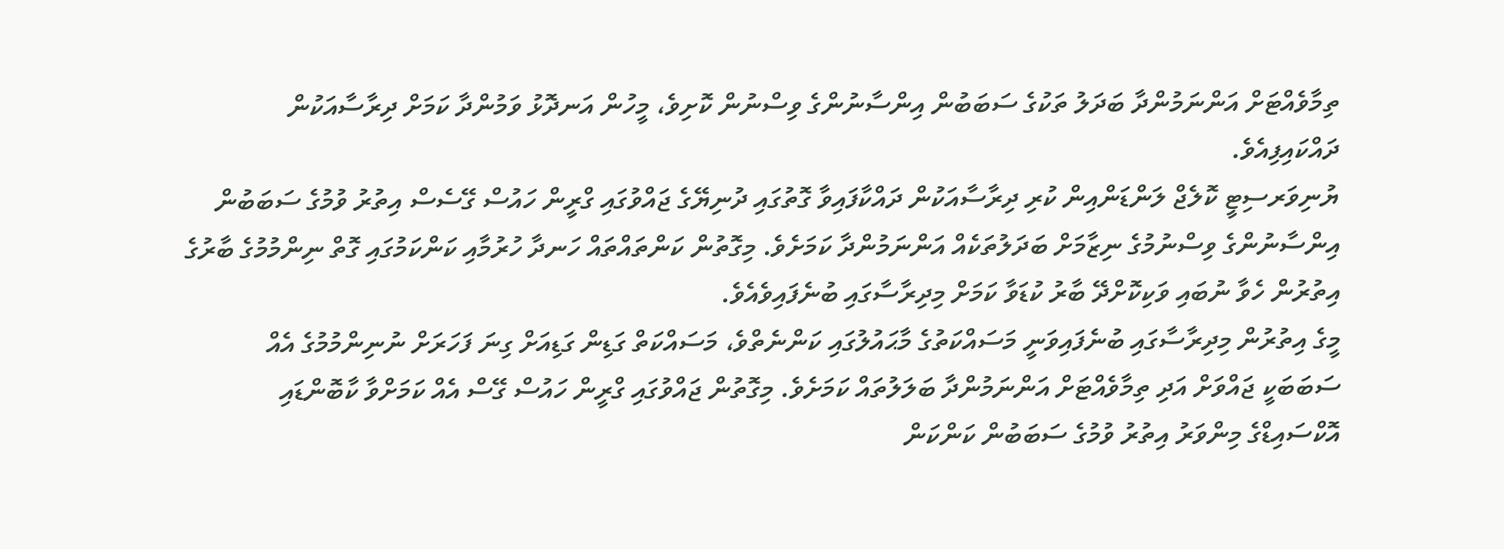ތިމާވެއްޓަށް އަންނަމުންދާ ބަދަލު ތަކުގެ ސަބަބުން އިންސާނުންގެ ވިސްނުން ކޮށިވެ، މީހުން އަނދޮޅު ވަމުންދާ ކަމަށް ދިރާސާއަކުން ދައްކައިފިއެވެ.
ޔުނިވަރސިޓީ ކޮލެޖް ލަންޑަންއިން ކުރި ދިރާސާއަކުން ދައްކާފައިވާ ގޮތުގައި ދުނިޔޭގެ ޖައްވުގައި ގްރީން ހައުސް ގޭސެސް އިތުރު ވުމުގެ ސަބަބުން އިންސާނުންގެ ވިސްނުމުގެ ނިޒާމަށް ބަދަލުތަކެއް އަންނަމުންދާ ކަމަށެވެ. މިގޮތުން ކަންތައްތައް ހަނދާ ހުރުމާއި ކަންކަމުގައި ގޮތް ނިންމުމުގެ ބާރުގެ އިތުރުން ހެވާ ނުބައި ވަކިކޮށްދޭ ބާރު ކުޑަވާ ކަމަށް މިދިރާސާގައި ބުނެފައިވެއެވެ.
މީގެ އިތުރުން މިދިރާސާގައި ބުނެފައިވަނީ މަސައްކަތުގެ މާޙައުލުގައި ކަންނެތްވެ، މަސައްކަތް ގަޑިން ގަޑިއަށް ގިނަ ފަހަރަށް ނުނިންމުމުގެ އެއް ސަބަބަކީ ޖައްވަށް އަދި ތިމާވެއްޓަށް އަންނަމުންދާ ބަލަލުތައް ކަމަށެވެ. މިގޮތުން ޖައްވުގައި ގްރީން ހައުސް ގޭސް އެއް ކަމަށްވާ ކާބޮންޑައި އޮކްސައިޑްގެ މިންވަރު އިތުރު ވުމުގެ ސަބަބުން ކަންކަން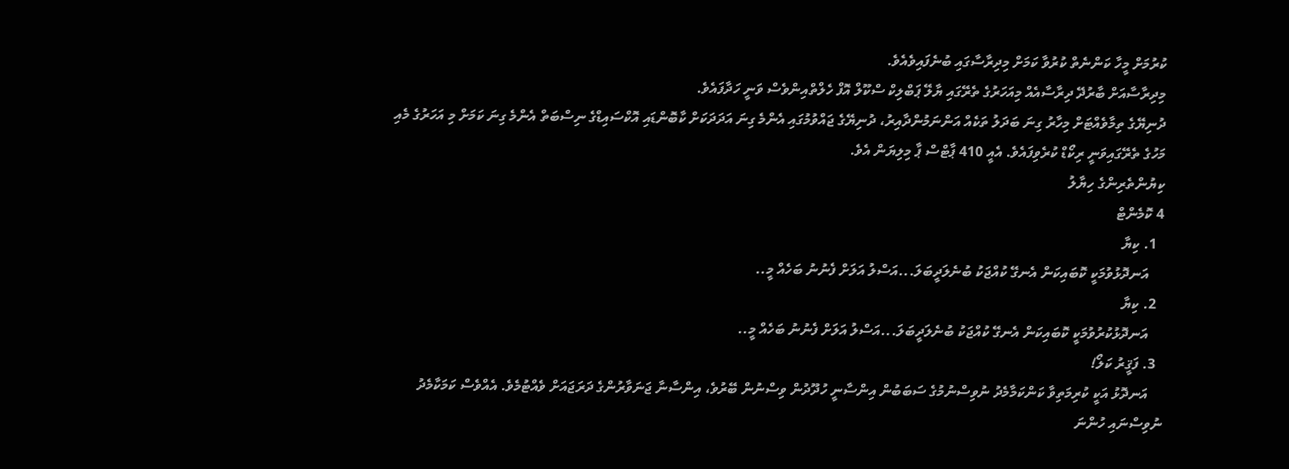ކުރުމަށް މީހާ ކަންނެތް ކުރުވާ ކަމަށް މިދިރާސާގައި ބުނެފައިވެއެވެ.
މިދިރާސާއަށް ބާރުދޭ ދިރާސާއެއް މިއަހަރުގެ ތެރޭގައި ޔާލޭ ޕަބްލިކް ސްކޫލް އޮފް ހެލްތްއިންވެސް ވަނީ ހަދާފައެވެ.
ދުނިޔޭގެ ތިމާވެއްޓަށް މިހާރު ގިނަ ބަދަލު ތަކެއް އަންނަމުންދާއިރު، ދުނިޔޭގެ ޖައްވުމުގައި އެންމެ ގިނަ އަދަދަކަށް ކާބޮންޑައި އޮކްސައިޑްގެ ނިސްބަތް އެންމެ ގިނަ ކަމަށް މި އަހަރުގެ މެއި މަހުގެ ތެރޭގައިވަނީ ރިކޯޑް ކުރެވިފައެވެ. އެއީ 410 ޕާޓްސް ޕާ މިލިޔަން އެވެ.
ކިޔުންތެރިންގެ ހިޔާލު
4 ކޮމެންޓް
  1. ކިޔާ
    އަނދޮޅުވުމަކީ ކޮބައިކަން އެނގޭ ކުއްޖަކު ބުނެލަދީބަލަ...އަސްލު އަލަށް ފެނުނު ބަހެއް މީ..
  2. ކިޔާ
    އަނދޮޅުކުރުވުމަކީ ކޮބައިކަން އެނގޭ ކުއްޖަކު ބުނެލަދީބަލަ...އަސްލު އަލަށް ފެނުނު ބަހެއް މީ..
  3. ފަޤީރު ކަލޯ!
    އަނދޮޅު އަކީ ކުރިމަތިވާ ކަންކަމާމެދު ނުވިސްނުމުގެ ސަބަބުން އިންސާނީ ހުދޫދުން ވިސްނުން ބޭރުވެ، އިންސާނާ ޖަނަވާރުންގެ ދަރަޖައަށް ވެއްޓުމެވެ. އެއްވެސް ކަމަކާމެދު ނުވިސްނައި ހުންނަ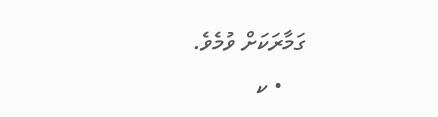ގަމާރަކަށް ވުމެވެ.
    • ކ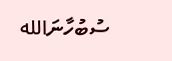ސުބުހާނަالله